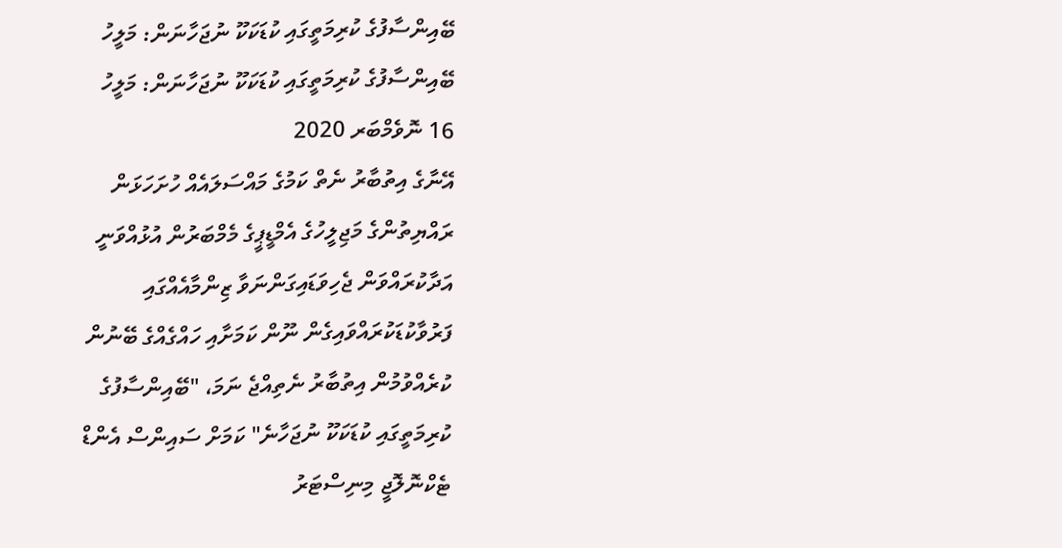ބޭއިންސާފުގެ ކުރިމަތީގައި ކުޑަކަކޫ ނުޖަހާނަން: މަލީހު
ބޭއިންސާފުގެ ކުރިމަތީގައި ކުޑަކަކޫ ނުޖަހާނަން: މަލީހު
16 ނޮވެމްބަރ 2020
އޭނާގެ އިތުބާރު ނެތް ކަމުގެ މައްސަލައެއް ހުށަހަޅަން ރައްޔިތުންގެ މަޖިލީހުގެ އެމްޑީޕީގެ މެމްބަރުން އުޅުއްވަނީ އަދާކުރައްވަން ޖެހިވަޑައިގަންނަވާ ޒިންމާއެއްގައި ފަރުވާކުޑަކުރައްވައިގެން ނޫން ކަމަށާއި ހައްގެއްގެ ބޭނުން ކުރެއްވުމުން އިތުބާރު ނެތިއްޖެ ނަމަ، "ބޭއިންސާފުގެ ކުރިމަތީގައި ކުޑަކަކޫ ނުޖަހާނެ" ކަމަށް ސައިންސް އެންޑް ޓެކްނޮލޮޖީ މިނިސްޓަރު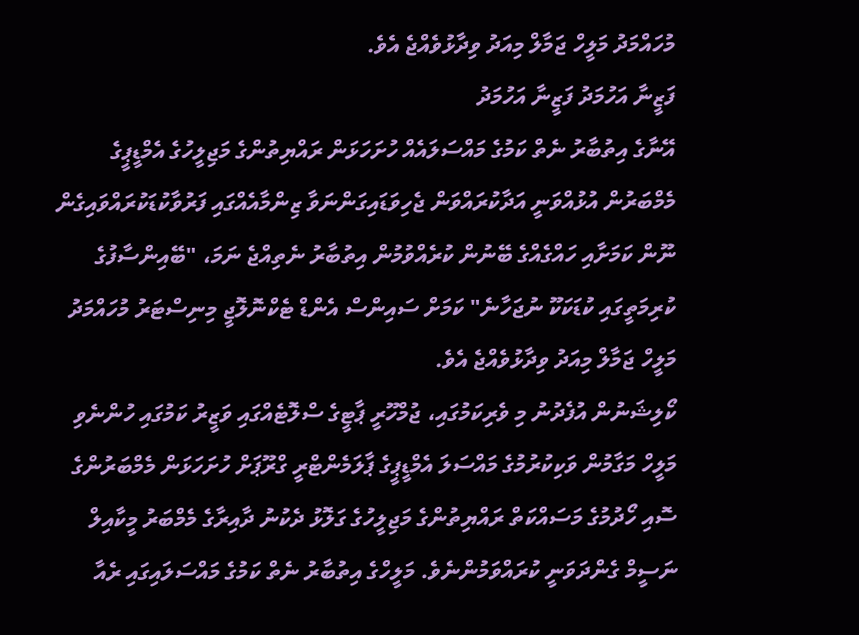މުހައްމަދު މަލީހް ޖަމާލް މިއަދު ވިދާޅުވެއްޖެ އެވެ.
ފަޒީނާ އަހުމަދު ފަޒީނާ އަހުމަދު
އޭނާގެ އިތުބާރު ނެތް ކަމުގެ މައްސަލައެއް ހުށަހަޅަން ރައްޔިތުންގެ މަޖިލީހުގެ އެމްޑީޕީގެ މެމްބަރުން އުޅުއްވަނީ އަދާކުރައްވަން ޖެހިވަޑައިގަންނަވާ ޒިންމާއެއްގައި ފަރުވާކުޑަކުރައްވައިގެން ނޫން ކަމަށާއި ހައްގެއްގެ ބޭނުން ކުރެއްވުމުން އިތުބާރު ނެތިއްޖެ ނަމަ، "ބޭއިންސާފުގެ ކުރިމަތީގައި ކުޑަކަކޫ ނުޖަހާނެ" ކަމަށް ސައިންސް އެންޑް ޓެކްނޮލޮޖީ މިނިސްޓަރު މުހައްމަދު މަލީހް ޖަމާލް މިއަދު ވިދާޅުވެއްޖެ އެވެ.
ކޯލިޝަނުން އުފެދުނު މި ވެރިކަމުގައި، ޖުމްހޫރީ ޕާޓީގެ ސްލޮޓެއްގައި ވަޒީރު ކަމުގައި ހުންނެވި މަލީހް މަގާމުން ވަކިކުރުމުގެ މައްސަލަ އެމްޑީޕީގެ ޕާލަމެންޓްރީ ގްރޫޕަށް ހުށަހަޅަން މެމްބަރުންގެ ސޮއި ހޯދުމުގެ މަސައްކަތް ރައްޔިތުންގެ މަޖިލީހުގެ ގަލޮޅު ދެކުނު ދާއިރާގެ މެމްބަރު މީކާއިލް ނަސީމް ގެންދަވަނީ ކުރައްވަމުންނެވެ. މަލީހްގެ އިތުބާރު ނެތް ކަމުގެ މައްސަލައިގައި ރެއާ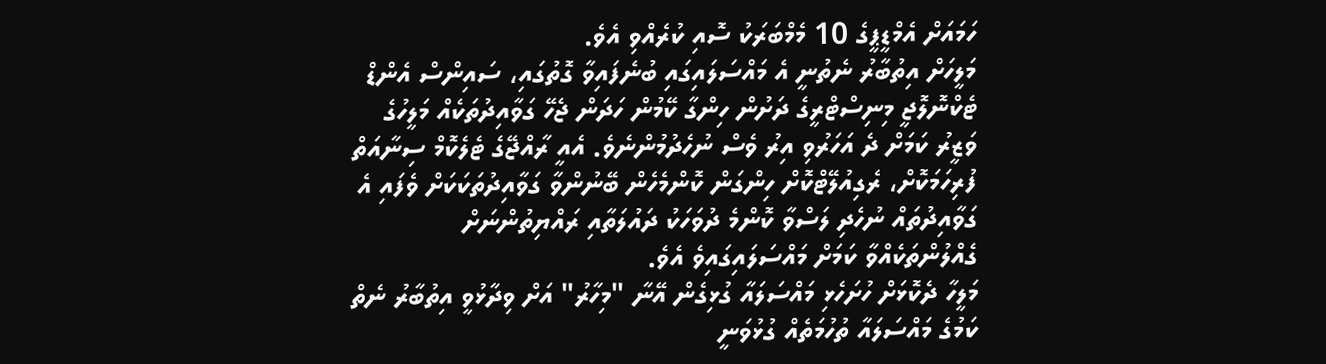ހަމައަށް އެމްޑީޕީގެ 10 މެމްބަރަކު ސޮއި ކުރެއްވި އެވެ.
މަލީހަށް އިތުބާރު ނެތުނީ އެ މައްސަލައިގައި ބުނެފައިވާ ގޮތުގައި، ސައިންސް އެންޑް ޓެކްނޮލޮޖީ މިނިސްޓްރީގެ ދަށުން ހިންގާ ކޭމުން ހަދަން ޖެހޭ ގަވާއިދުތަކެއް މަލީހުގެ ވަޒީރު ކަމަށް ދެ އަހަރުވި އިރު ވެސް ނުހެދުމުންނެވެ. އެއީ ރާއްޖޭގެ ޓެލެކޮމް ސިނާއަތް ފުރިހަމަކޮށް، ރެގިއުލޭޓްކޮށް ހިންގަން ކޮންމެހެން ބޭނުންވާ ގަވާއިދުތަކަކަށް ވެފައި އެ ގަވާއިދުތައް ނުހެދި ލަސްވާ ކޮންމެ ދުވަހަކު ދައުލަތާއި ރައްޔިތުންނަށް ގެއްލުންތަކެއްވާ ކަމަށް މައްސަލައިގައިވެ އެވެ.
މަލީހާ ދެކޮޅަށް ހުށަހެޅި މައްސަލައާ ގުޅިގެން އޭނާ "މިހާރު" އަށް ވިދާޅުވީ އިތުބާރު ނެތް ކަމުގެ މައްސަލައާ ތުހުމަތެއް ގުޅުވަނީ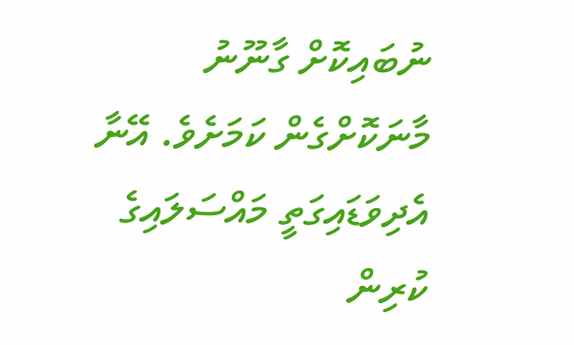ނުބައިކޮށް ގާނޫނު މާނަކޮށްގެން ކަމަށެވެ. އޭނާ އެދިވަޑައިގަތީ މައްސަލައިގެ ކުރިން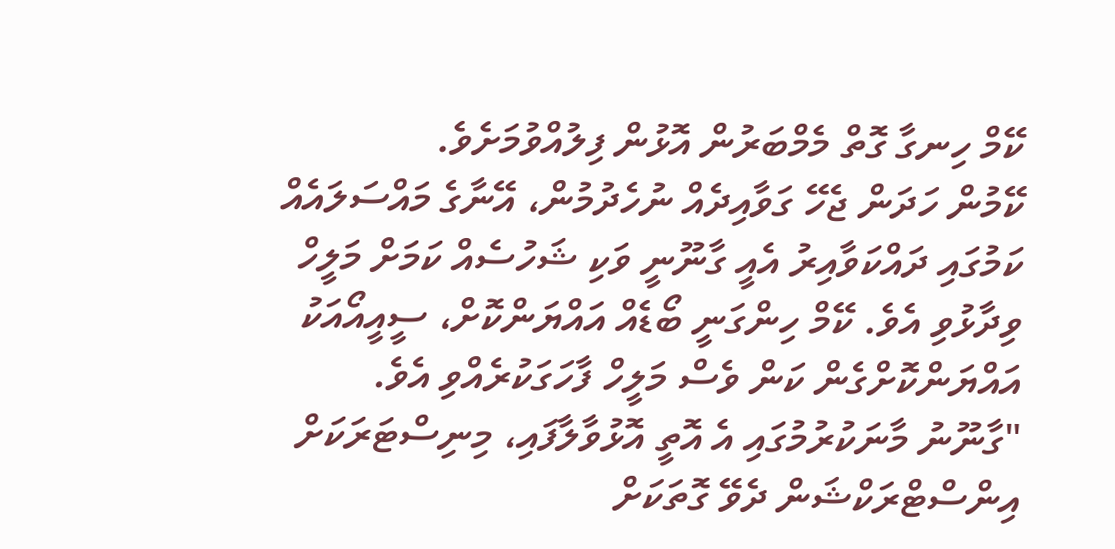ކޭމް ހިނގާ ގޮތް މެމްބަރުން އޮޅުން ފިލުއްވުމަށެވެ.
ކޭމުން ހަދަން ޖެހޭ ގަވާއިދެއް ނުހެދުމުން، އޭނާގެ މައްސަލައެއް ކަމުގައި ދައްކަވާއިރު އެއީ ގާނޫނީ ވަކި ޝަހުސެއް ކަމަށް މަލީހް ވިދާޅުވި އެވެ. ކޭމް ހިންގަނީ ބޯޑެއް އައްޔަންކޮށް، ސީއީއޯއަކު އައްޔަންކޮށްގެން ކަން ވެސް މަލީހް ފާހަގަކުރެއްވި އެވެ.
"ގާނޫނު މާނަކުރުމުގައި އެ އޮތީ އޮޅުވާލާފައި، މިނިސްޓަރަކަށް އިންސްޓްރަކްޝަން ދެވޭ ގޮތަކަށް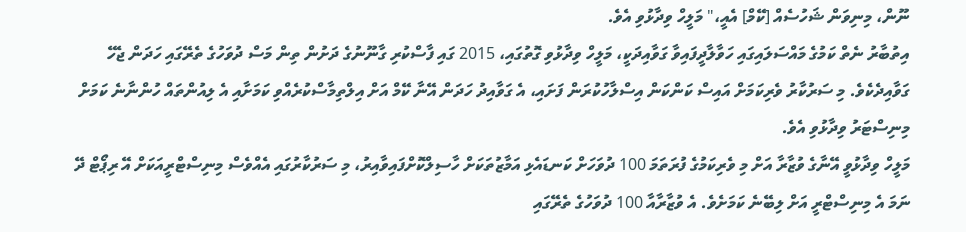ނޫން، މިނިވަން ޝަހުސެއް [ކޭމް] އެއީ،" މަލީހް ވިދާޅުވި އެވެ.
އިތުބާރު ނެތް ކަމުގެ މައްސަލައިގައި ހަވާލާދީފައިވާ ގަވާއިދަކީ، މަލީހް ވިދާޅުވި ގޮތުގައި، 2015 ގައި ފާސްކުރި ގާނޫނުގެ ދަށުން ތިން މަސް ދުވަހުގެ ތެރޭގައި ހަދަން ޖެހޭ ގަވާއިދެކެވެ. މި ސަރުކާރު ވެރިކަމަށް އައިސް ކަންކަން އިސްލާހުކުރަން ފަށައި، އެ ގަވާއިދު ހަދަން އޭނާ ކޭމް އަށް އިލްތިމާސްކުރެއްވި ކަމަށާއި އެ ލިއުންތައް ހުންނާނެ ކަމަށް މިނިސްޓަރު ވިދާޅުވި އެވެ.
މަލީހް ވިދާޅުވީ އޭނާގެ ވުޒާރާ އަށް މި ވެރިކަމުގެ ފުރަތަމަ 100 ދުވަހަށް ކަނޑައެޅި އަމާޒުތަކަށް ހާސިލްކޮށްފައިވާއިރު، މި ސަރުކާރުގައި އެއްވެސް މިނިސްޓްރީއަކަށް އޭ ރިޕޯޓް ދޭ ނަމަ އެ މިނިސްޓްރީ އަށް ލިބޭނެ ކަމަށެވެ. އެ ވުޒާރާއާ 100 ދުވަހުގެ ތެރޭގައި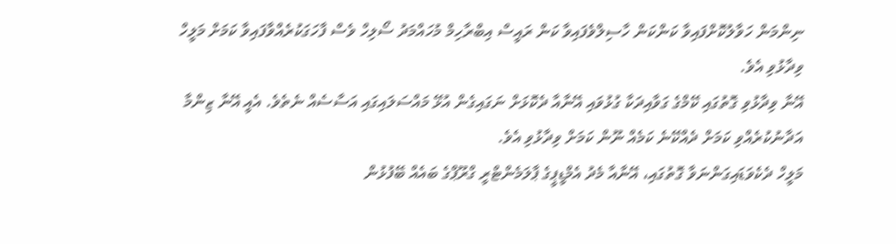ނިންމަން ހަވާލުކޮށްފައިވާ ކަންކަން ހާސިލްވެފައިވާ ކަން ރައީސް އިބްރާހިމް މުހައްމަދު ސޯލިހް ވެސް ފާހަގަކުރެއްވާފައިވާ ކަމަށް މަލީހް ވިދާޅުވި އެވެ.
އޭނާ ވިދާޅުވި ގޮތުގައި ކޭމްގެ ގަވާއިދަކާ ގުޅުވައި އޭނާއާ ދެކޮޅަށް ނަގައިގެން އުޅޭ މައްސަލައިގައި އަސާސެއް ނެތެވެ. އެއީ އޭނާ ޒިންމާ އަދާނުކުރެއްވި ކަމަށް ދެއްކޭނެ ކަމެއް ނޫން ކަމަށް ވިދާޅުވި އެވެ.
މަލީހް ދެކެވަޑައިގަންނަވާ ގޮތުގައި، އޭނާއާ މެދު އެމްޑީޕީގެ ޕާލަމެންޓްރީ ގްރޫޕްގެ ބައެއް ބޭފުޅުން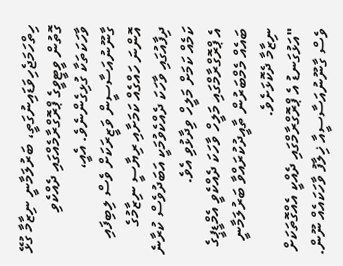ހިތްހަމަޖެހިވަޑައިނުގަތީ، ބަރުލަމާނީ ނިޒާމާ ގުޅޭ ގޮތުން ވީޓީވީގެ ޕްރޮގްރާމެއްގައި ދެއްކެވި ވާހަކަތަކާ ގުޅިގެންނެވެ. އެއީ، ގާނޫނުއަސާސީން ވަޒީރަކަށް ވެސް ލިބިފައި އޮންނަ ހައްގެއް ކަމަށާއި ރިޔާސީ ނިޒާމުގެ ދިފާއުގައި ވާހަކަ ދެއްކެވުމަކީ އަބަދުވެސް ކުރާނެ ކަމެއް ކަމަށް މަލީހް ވިދާޅުވި އެވެ.
އެ ޕްރޮގްރާމްގައި މަލީހް ވާހަކަ ދެއްކެވީ އެމްޑީޕީގެ ބައެއް މެމްބަރުން ތާއީދުކުރައްވާ ބަރުލަމާނީ ނިޒާމާ ދެކޮޅަށެވެ.
"އަޅުގަނޑު އެ ޕްރޮގްރާމްގައި ދެއްކީ އެއްގޮތަކަށް ވެސް ގާނޫނުއަސާސީއާ ޚިލާފު ވާހަކައެއް ނޫން.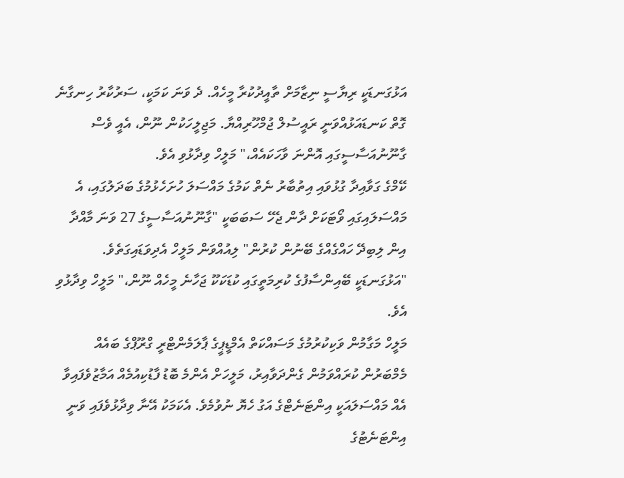އަޅުގަނޑަކީ ރިޔާސީ ނިޒާމަށް ތާއީދުކުރާ މީހެއް. ދެ ވަނަ ކަމަކީ، ސަރުކާރު ހިނގާނެ ގޮތް ކަނޑައަޅުއްވަނީ ރައީސުލް ޖުމްހޫރިއްޔާ. މަޖިލީހަކުން ނޫން، އެއީ ވެސް ގާނޫނުއަސާސީގައި އޮންނަ ވާހަކައެއް،" މަލީހް ވިދާޅުވި އެވެ.
ކޭމްގެ ގަވާއިދާ ގުޅުވައި އިތުބާރު ނެތް ކަމުގެ މައްސަލަ ހުށަހެޅުމުގެ ބަދަލުގައި، އެ މައްސަލައިގައި ވޯޓަކަށް ދާން ޖެހޭ ސަބަބަކީ "ގާނޫނުއަސާސީގެ 27 ވަނަ މާއްދާ އިން ލިބިދޭ ހައްގެއްގެ ބޭނުން ކުރުން" ލިއުއްވަން މަލީހް އެދިވަޑައިގަތެވެ.
"އަޅުގަނޑަކީ ބޭއިންސާފުގެ ކުރިމަތީގައި ކުޑަކަކޫ ޖަހާނެ މީހެއް ނޫން،" މަލީހް ވިދާޅުވި އެވެ.
މަލީހް މަގާމުން ވަކިކުރުމުގެ މަސައްކަތް އެމްޑީޕީގެ ޕާލަމެންޓްރީ ގްރޫޕްގެ ބައެއް މެމްބަރުން ކުރައްވަމުން ގެންދަވާއިރު، މަލީހަށް އެންމެ ބޮޑު ފާޑުކިއުމެއް އަމާޒުވެފައިވާ އެއް މައްސަލައަކީ އިންޓަނެޓްގެ އަގު ހެޔޮ ނުވުމެވެ. އެކަމަކު އޭނާ ވިދާޅުވެފައި ވަނީ އިންޓަނެޓުގެ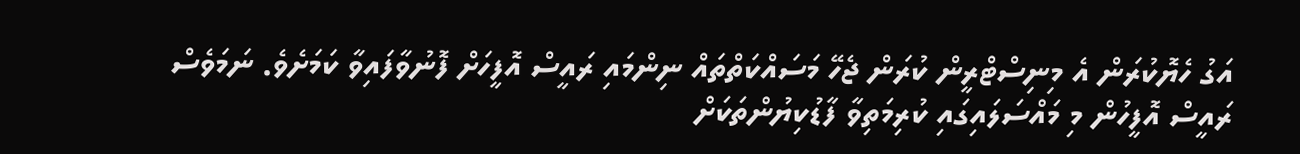އަގު ހެޔޮކުރަން އެ މިނިސްޓްރީން ކުރަން ޖެހޭ މަސައްކަތްތައް ނިންމައި ރައީސް އޮފީހަށް ފޮނުވާފައިވާ ކަމަށެވެ. ނަމަވެސް ރައީސް އޮފީހުން މި މައްސަލައިގައި ކުރިމަތިވާ ފާޑުކިޔުންތަކަށް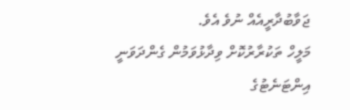ޖަވާބުދާރީއެއް ނުވެ އެވެ.
މަލީހް ތަކުރާރުކޮށް ވިދާޅުވަމުން ގެންދަވަނީ އިންޓަނެޓުގެ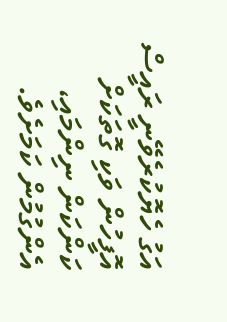އަގު ހެޔޮކުރެވޭނީ ރައީސް އޮފީހުން ވަކި ގޮތަކަށް ކަންކަން ނިންމައި، އެންގުމުން ކަމަށެވެ.